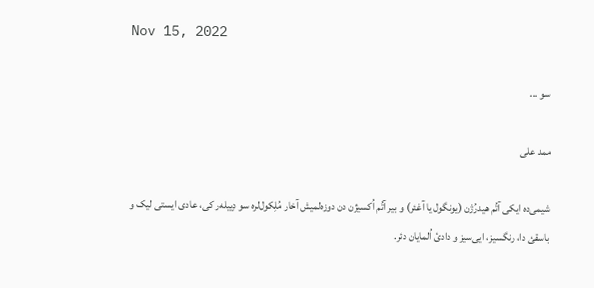Nov 15, 2022

سو ...

ممد علی

شیمی‌ده ایکی آتُم هیدرُژن (یونگول یا آغئر) و بیر آتُم اُکسیژن دن دوزه‌لمیش آخار مُلِکول‌لره سو دِییله‌ر کی، عادی ایستی لیک و باسقئ دا، رنگسیز، ایی‌سیز و دادئ اُلمایان دئر.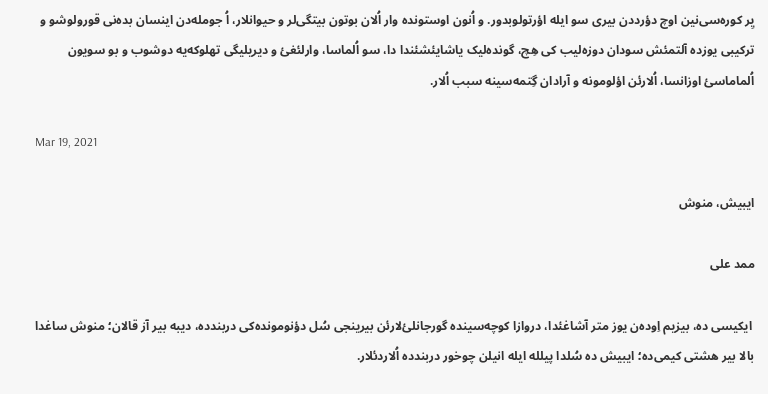یِر کوره‌سی‌نین اوچ دؤرددن بیری سو ایله اؤرتولوبدور. و اُنون اوستونده وار اُلان بوتون بیتگی‌لر و حیوانلار، اُ جومله‌دن اینسان بده‌نی قورولوشو و ترکیبی یوزده آلتمئش سودان دوزه‌لیب کی هِچ، گونده‌لیک یاشایئشئندا دا، سو اُلماسا، وارلئغئ و دیریلیگی تهلوکه‌یه دوشوب و بو سویون اُلماماسئ اوزانسا، اُلارئن اؤلومونه و آرادان گِتمه‌سینه سبب اُلار.

Mar 19, 2021

ایبیش، منوش

ممد علی

 ایکیسی ده، بیزیم اِوده‌ن یوز متر آشاغئدا، دروازا کوچه‌سینده گورجانلئ‌لارئن بیرینجی سُل ‌‌دؤنومونده‌کی دربندده، دیبه بیر آز قالان؛ منوش ساغدا بالا بیر هشتی کیمی‌ده؛ ایبیش ده سُلدا پیلله ایله انیلن چوخور دربندده اُلاردئلار.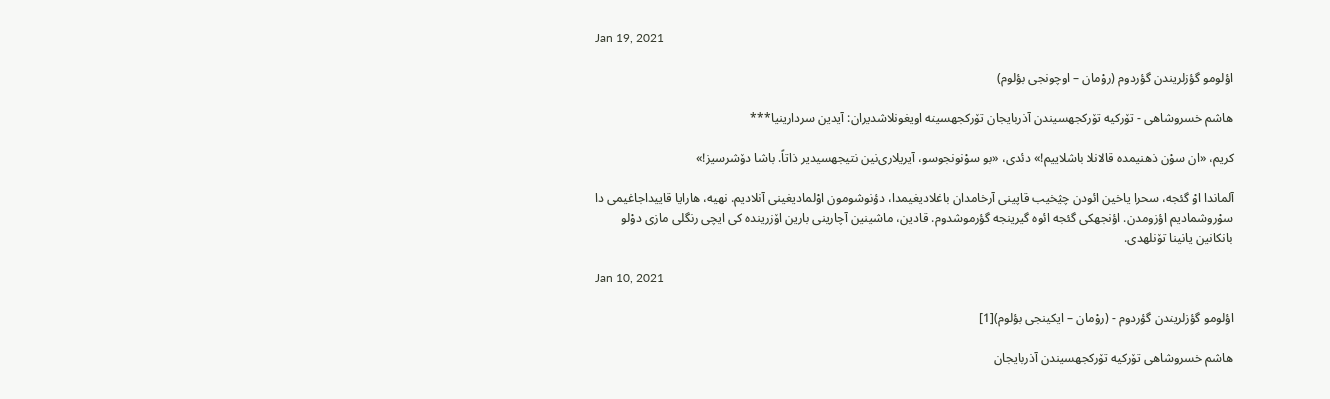Jan 19, 2021

اؤلومو گؤزلریندن گؤردوم (روْمان – اوچونجی بؤلوم)

هاشم خسروشاهی - تۆرکیه تۆرکجهسیندن آذربایجان تۆرکجهسینه اویغونلاشدیران: آیدین سردارینیا***

کریم، «ان سوْن ذهنیمده قالانلا باشلاییم!» دئدی، «بو سوْنونجوسو، آیریلاری‌نین نتیجهسیدیر ذاتاً. باشا دۆشرسیز!»

آلماندا اوْ گئجه، سحرا یاخین ائودن چیٛخیب قاپینی آرخامدان باغلادیغیمدا، دؤنوشومون اوْلمادیغینی آنلادیم. نهیه، هارایا قاییداجاغیمی دا سوْروشمادیم اؤزومدن. اؤنجهکی گئجه ائوه گیرینجه گؤرموشدوم. قادین، ماشینین آچارینی بارین اۆزرینده کی ایچی رنگلی مازی دوْلو بانکانین یانینا تۆنلهدی.

Jan 10, 2021

اؤلومو گؤزلریندن گؤردوم - (روْمان – ایکینجی بؤلوم)[1]

هاشم خسروشاهی تۆرکیه تۆرکجهسیندن آذربایجان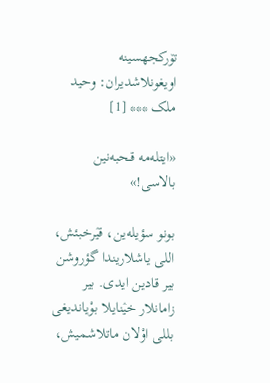تۆرکجهسینه اویغونلاشدیران: وحید ملک *** [1]

«ایتله‌مه قـحبه‌نین بالاسی!»

بونو سؤیله‌ین، قیٛرخبئش، اللی یاشلاریندا گؤروشن بیر قادین ایدی. بیر زامانلار خیٛنایلا بوْیاندیغی بللی اوْلان ماتلاشمیش،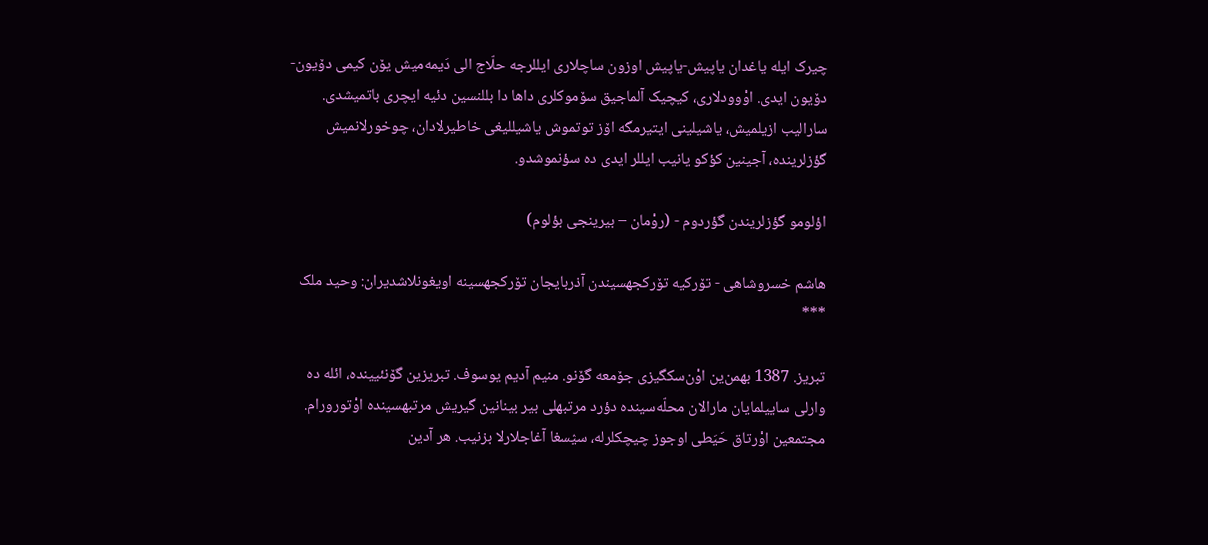چیرک ایله یاغدان یاپیش-یاپیش اوزون ساچلاری ایللرجه حلّاج الی دَیمه‌میش یۆن کیمی دۆیون-دۆیون ایدی. اوْوودلاری، کیچیک آلماجیق سۆموکلری داها دا بللنسین دئیه ایچری باتمیشدی. سارالیب ازیلمیش، یاشیلینی ایتیرمگه اۆز توتموش یاشیللیغی خاطیرلادان، چوخورلانمیش گؤزلرینده، آجینین کؤکو یانیب ایللر ایدی ده سؤنموشدو.

اؤلومو گؤزلریندن گؤردوم - (روْمان – بیرینجی بؤلوم)

هاشم خسروشاهی - تۆرکیه تۆرکجهسیندن آذربایجان تۆرکجهسینه اویغونلاشدیران: وحید ملک ***

تبریز. 1387 بهمن‌ین اوْن‌سکگیزی جۆمعه گۆنو. منیم آدیم یوسوف. تبریزین گۆنئیینده، ائله ده وارلی ساییلمایان مارالان محلّه‌سینده دؤرد مرتبهلی بیر بینانین گیریش مرتبهسینده اوْتورورام. مجتمعین اوْرتاق حَیَطی اوجوز چیچکلرله، سیٛسغا آغاجلارلا بزنیب. هر آدین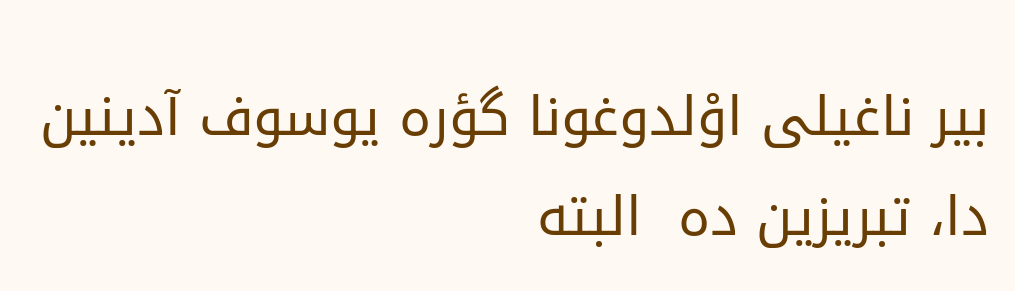بیر ناغیلی اوْلدوغونا گؤره یوسوف آدینین دا، تبریزین ده  البته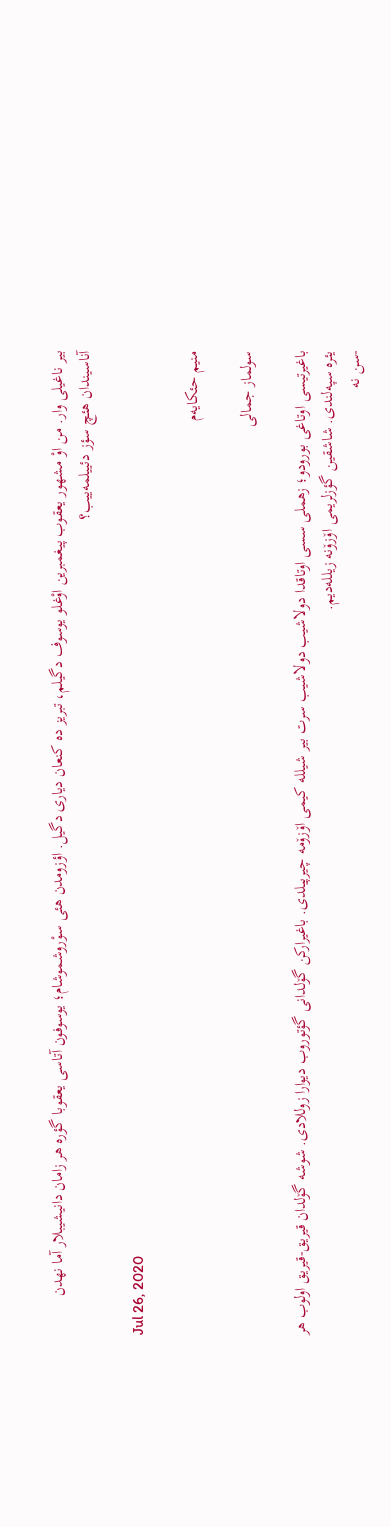بیر ناغیلی وار. من اوْ مشهور یعقوب پیغمبرین اوْغلو یوسوف دگیلم، تبریز ده کنعان دیاری دگیل. اؤزومدن هئی سوْروشموشام؛ یوسوفون آتاسی یعقوبا گؤره هر زامان دانیشیبلار آما نهدن آناسیندان هئچ سؤز دئییلمه‌ییب؟

Jul 26, 2020

منیم حئکایه‌م

سولماز جمالی

باغیرتیسی اوتاغی بورودو؛ زهملی سسی اوتاقدا دولاشیب دولاشیب سرت بیر شیلله کیمی اۆزۆمه چیرپیلدی. باغیرارکن گۆلدانی گؤتوروب دیوارا زوللادی. شوشه گۆلدان قیریق-قیریق اولوب هر یئره سپه‌لندی. شاشقین گؤزلریمی اۆزۆنه زیلله‌دیم.
-سن نه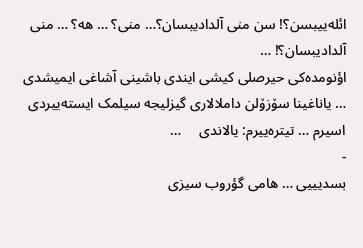ائله‌ییبسن؟! سن منی آلدادیبسان؟… منی؟ … هه؟ … منی آلدادیبسان؟! …
اؤنومده‌کی حیرصلی کیشی ایندی باشینی آشاغی ایمیشدی … یاناغینا سۆزۆلن داملالاری گیزلیجه سیلمک ایسته‌ییردی
اسیرم … تیتره‌ییرم: یالاندی     …
-
بسدیییی … هامی گؤروب سیزی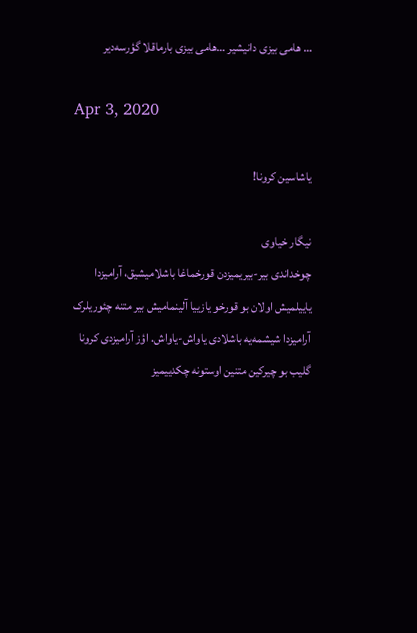… هامی بیزی دانیشیر …هامی بیزی بارماقلا گؤرسه‌دیر

Apr 3, 2020

یاشاسین کرونا!

نیگار خیاوی
چوخداندی بیر-بیریمیزدن قورخماغا باشلامیشیق، آرامیزدا یاییلمیش اولان بو قورخو یازییا آلینمامیش بیر متنه چئوریلرک آرامیزدا شیشمه‌یه باشلادی یاواش-یاواش. اؤز آرامیزدی کرونا گلیب بو چیرکین متنین اوستونه چکدییمیز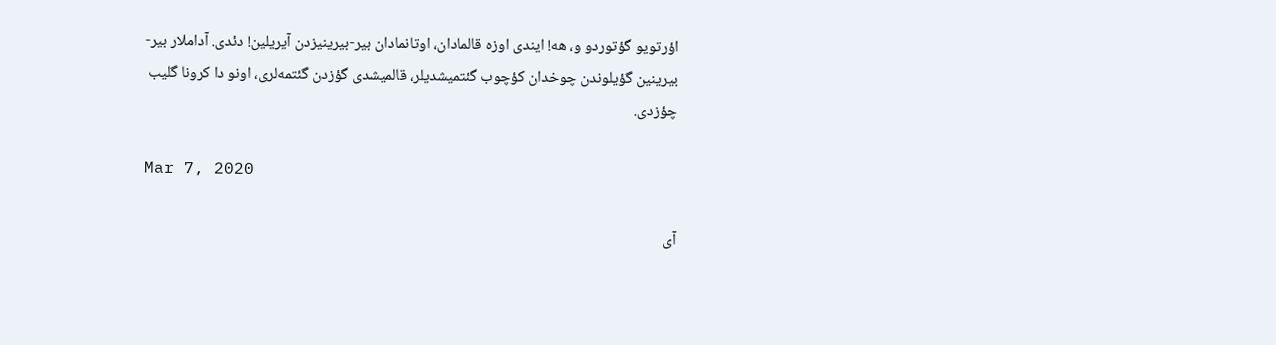اؤرتویو گؤتوردو و، هه! ایندی اوزه قالمادان، اوتانمادان بیر-بیرینیزدن آیریلین! دئدی. آداملار بیر-بیرینین گؤیلوندن چوخدان کؤچوب گئتمیشدیلر، قالمیشدی گؤزدن گئتمه‌لری، اونو دا کرونا گلیب چؤزدی.

Mar 7, 2020

آی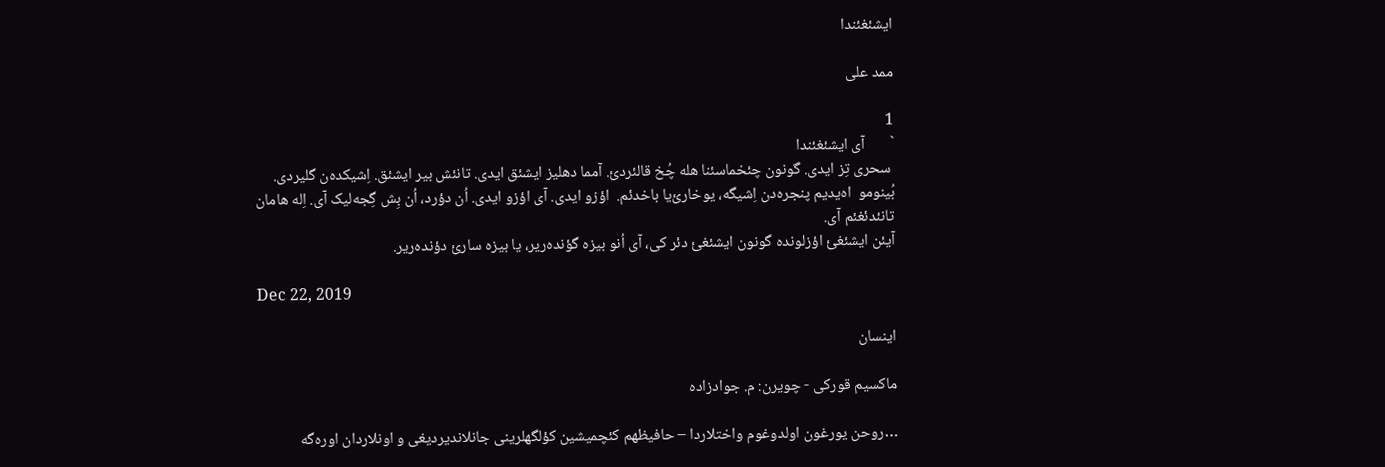ایشئغئندا

ممد علی

1
`       آی ایشئغئندا
 سحری تِز ایدی. گونون چئخماسئنا هله چُخ قالئردئ. آمما دهلیز ایشئق ایدی. تانئش بیر ایشئق. اِشیکده‌ن گلیردی.  بُینومو  اه‌یدیم پنجره‌دن اِشیگه، یوخارئ‌یا باخدئم.  اؤزو ایدی. آی اؤزو ایدی. اُن دؤرد، اُن بِش گِجه‌لیک آی. اِله هامان تانئدئغئم آی.
آیئن ایشئغئ اؤزلونده گونون ایشئغئ دئر کی، آی اُنو بیزه گؤنده‌ریر، یا بیزه سارئ دؤنده‌ریر.

Dec 22, 2019

اينسان

ماکسيم قورکى - چویرن: م. جوادزاده

…روحن يورغون اولدوغوم واختلاردا – حافيظهم کئچميشين کؤلگهلرينى جانلانديرديغى و اونلاردان اوره‌گه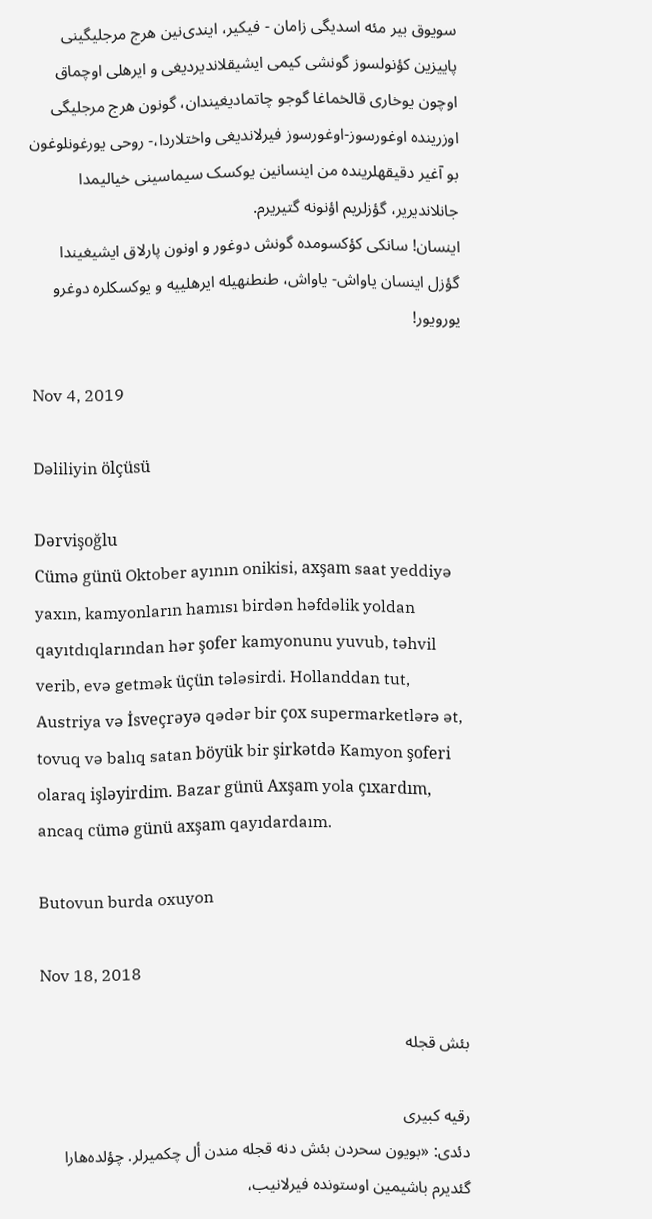سويوق بير مئه اسديگى زامان - فيکير، ايندى‌نين هرج مرجليگينى پاييزين کؤنولسوز گونشى کيمى ايشيقلانديرديغى و ايرهلى اوچماق اوچون يوخارى قالخماغا گوجو چاتماديغيندان، گونون هرج مرجليگى اوزرينده اوغورسوز-اوغورسوز فيرلانديغى واختلاردا،- روحى يورغونلوغون بو آغير دقيقهلرينده من اينسانين يوکسک سيماسينى خياليمدا جانلانديرير، گؤزلريم اؤنونه گتيريرم.
اينسان! سانکى کؤکسومده گونش دوغور و اونون پارلاق ايشيغيندا گؤزل اينسان ياواش- ياواش، طنطنهيله ايرهلييه و يوکسکلره دوغرو يورويور!

Nov 4, 2019

Dəliliyin ölçüsü

Dərvişoğlu
Cümə günü Oktober ayının onikisi, axşam saat yeddiyə yaxın, kamyonların hamısı birdən həfdəlik yoldan qayıtdıqlarından hər şofer kamyonunu yuvub, təhvil verib, evə getmək üçün tələsirdi. Hollanddan tut, Austriya və İsveçrəyə qədər bir çox supermarketlərə ət, tovuq və balıq satan böyük bir şirkətdə Kamyon şoferi olaraq işləyirdim. Bazar günü Axşam yola çıxardım, ancaq cümə günü axşam qayıdardaım.

Butovun burda oxuyon

Nov 18, 2018

بئش قجله

رقیه کبیری
دئدی: «بویون سحردن بئش دنه قجله مندن أل چکمیرلر. چؤلده‌هارا گئدیرم باشیمین اوستونده فیرلانیب،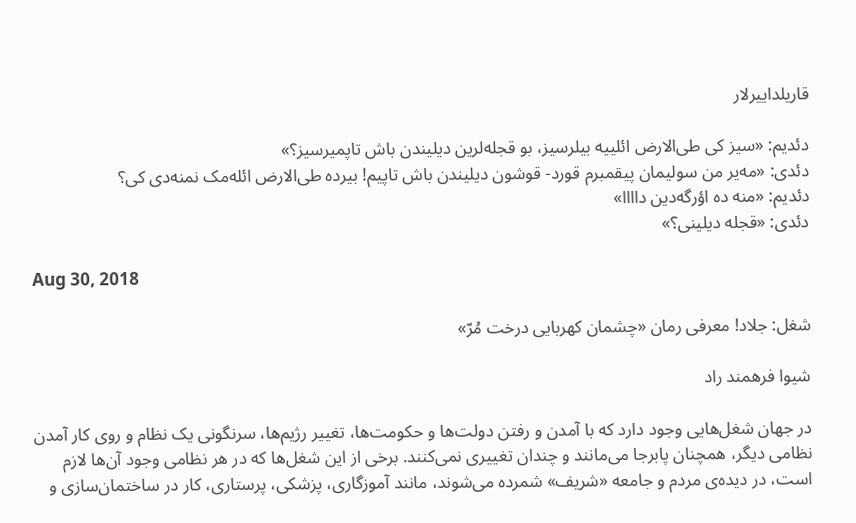قاریلداییرلار

دئدیم: «سیز کی طی‌الارض ائلییه بیلرسیز، بو قجله‌لرین دیلیندن باش تاپمیرسیز؟»
دئدی: «مه‌یر من سولیمان پیقمبرم قورد- قوشون دیلیندن باش تاپیم! بیرده طی‌الارض ائله‌مک نمنه‌دی کی؟
دئدیم: «منه ده اؤرگه‌دین داااا»
دئدی: «قجله دیلینی؟»

Aug 30, 2018

شغل: جلاد! معرفی رمان «چشمان کهربایی درخت مُرّ»

شیوا فرهمند راد

در جهان شغل‌هایی وجود دارد که با آمدن و رفتن دولت‌ها و حکومت‌ها، تغییر رژیم‌ها، سرنگونی یک نظام و روی کار آمدن نظامی دیگر، همچنان پابرجا می‌مانند و چندان تغییری نمی‌کنند. برخی از این شغل‌ها که در هر نظامی وجود آن‌ها لازم است، در دیده‌ی مردم و جامعه «شریف» شمرده می‌شوند، مانند آموزگاری، پزشکی، پرستاری، کار در ساختمان‌سازی و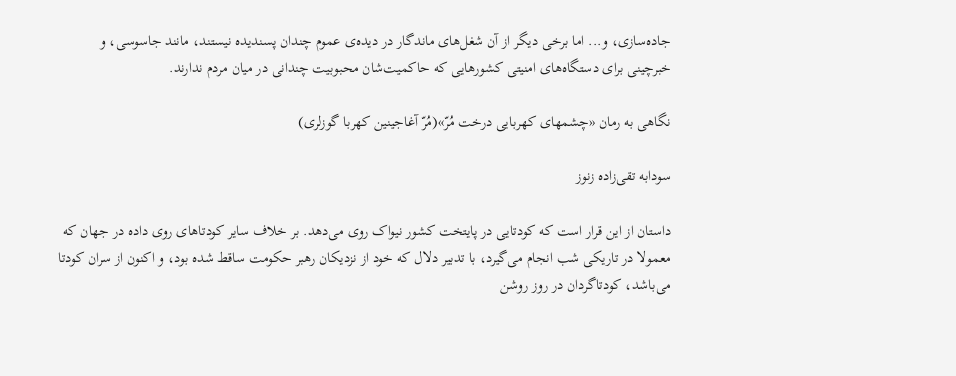جاده‌سازی، و... اما برخی دیگر از آن شغل‌های ماندگار در دیده‌ی عموم چندان پسندیده نیستند، مانند جاسوسی، و خبرچینی برای دستگاه‌های امنیتی کشورهایی که حاکمیت‌شان محبوبیت چندانی در میان مردم ندارند.

نگاهی به رمان «چشمهای کهربایی درخت مُرّ»(مُرّ آغاجینین کهربا گوزلری)

سودابه تقی‌زاده زنوز

داستان از این قرار است که کودتایی در پایتخت کشور نیواک روی می‌دهد. بر خلاف سایر کودتاهای روی داده در جهان که معمولا در تاریکی شب انجام می‌گیرد، با تدبیر دلال که خود از نزدیکان رهبر حکومت ساقط شده بود، و اکنون از سران کودتا می‌باشد، کودتاگردان در روز روشن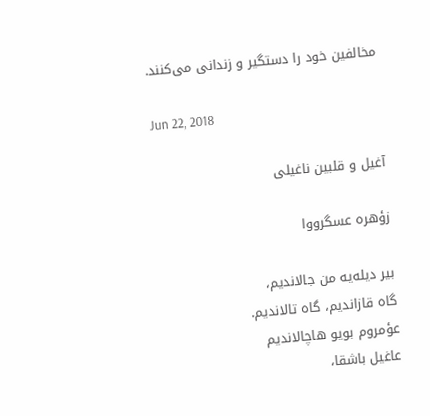مخالفین خود را دستگیر و زندانی می‌کنند.

Jun 22, 2018

آغيل و قلبين ناغيلى

زؤهره عسگرووا

بير ديله‌يه من جالانديم،
گاه قازانديم، گاه تالانديم.
عؤمروم بويو هاچالانديم
عاغيل باشقا،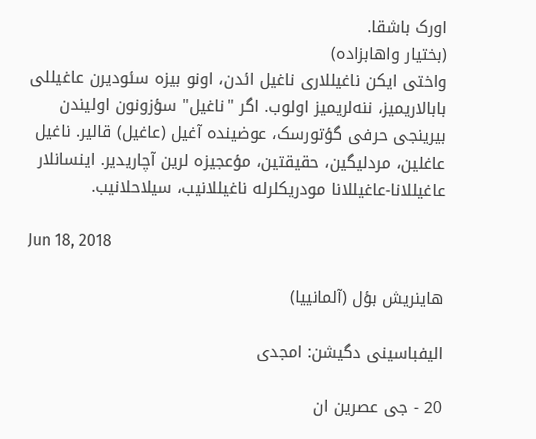اورک باشقا.
(بختيار واهابزاده)
واختى ايکن ناغيللارى ناغيل ائدن، اونو بيزه سئوديرن عاغيللى بابالاريميز، ننه‌لريميز اولوب. اگر "ناغيل" سؤزونون اوليندن بيرينجى حرفى گؤتورسک، عوضينده آغيل (عاغيل) قالير. ناغيل عاغلين، مردليگين، حقيقتين، مؤعجيزه لرين آچاريدير. اينسانلار عاغيللانا-عاغيللانا مودريکلرله ناغيللانيب، سيلاحلانيب.

Jun 18, 2018

هاينريش بؤل (آلمانييا)

اليفباسينى دگيشن: امجدى

20 - جى عصرين ان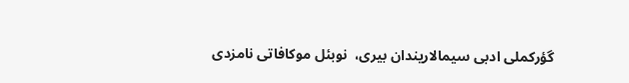گؤرکملى‌ ادبى‌ سيمالاريندان بيرى،  نوبئل موکافاتى‌ نامزدى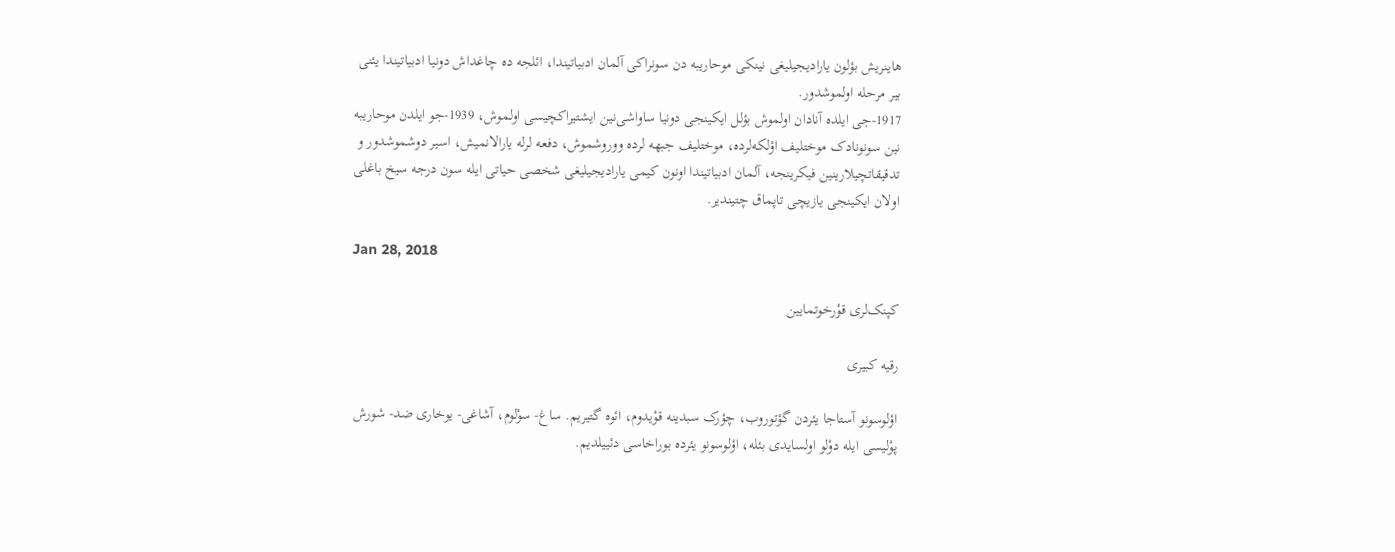هاينريش بؤلون ياراديجيليغى‌ نينکى‌ موحاريبه دن سونراکى‌ آلمان ادبياتيندا، ائلجه ده چاغداش دونيا ادبياتيندا يئنى‌ بير مرحله اولموشدور.
1917-جى‌ ايلده آنادان اولموش بؤلل ايکينجى‌ دونيا ساواشى‌نين ايشتيراکچيسى‌ اولموش، 1939-جو ايلدن موحاريبه نين سونونادک موختليف اؤلکه‌لرده، موختليف جبهه لرده ووروشموش، دفعه لرله يارالانميش، اسير دوشموشدور و تدقيقاتچيلارينين فيکرينجه، آلمان ادبياتيندا اونون کيمى‌ ياراديجيليغى‌ شخصى‌ حياتى‌ ايله سون درجه سيخ باغلى‌ اولان ايکينجى‌ يازيچى‌ تاپماق چتيندير.

Jan 28, 2018

کپنک‌لری قوْرخوتمایین

رقیه کبیری

اؤلوسونو آستاجا یئردن گؤتوروب، چؤرک سبدینه قوْیدوم، ائوه گتیریم. ساغ- سوْلوم، آشاغی- یوخاری ضد- شورش پوْلیسی‌ ایله دوْلو اولسایدی بئله، اؤلوسونو یئرده بوراخاسی دئییلدیم.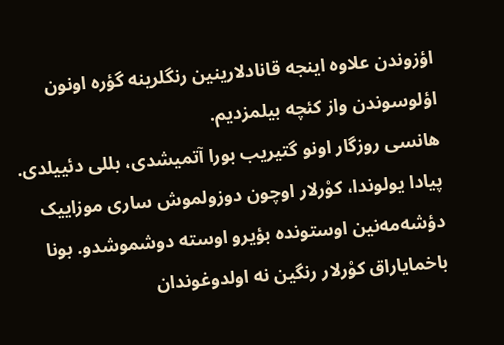اؤزوندن علاوه اینجه قانادلارینین رنگلرینه گؤره اونون اؤلوسوندن واز کئچه بیلمزدیم.
هانسی روزگار اونو گتیریب بورا آتمیشدی، بللی دئییلدی. پیادا یولوندا، کوْرلار اوچون دوزولموش ساری موزاییک دؤشه‌مه‌نین اوستونده بؤیرو اوسته دوشموشدو. بونا باخمایاراق کوْرلار رنگین نه اولدوغوندان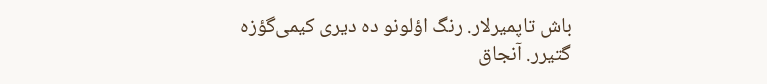باش تاپمیرلار. رنگ اؤلونو ده دیری کیمی‌گؤزه گتیرر. آنجاق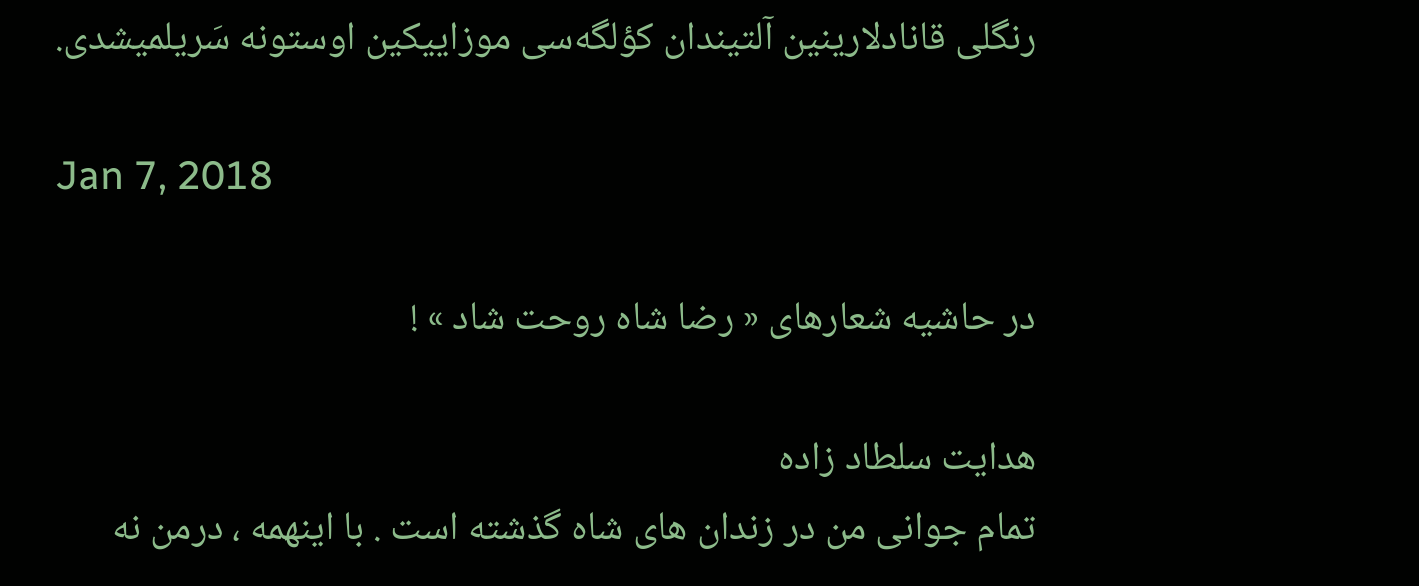رنگلی قانادلارینین آلتیندان کؤلگه‌سی موزاییکین اوستونه سَریلمیشدی.

Jan 7, 2018

در حاشیه شعارهای « رضا شاه روحت شاد » !

هدایت سلطاد زاده
تمام جوانی من در زندان های شاه گذشته است . با اینهمه ، درمن نه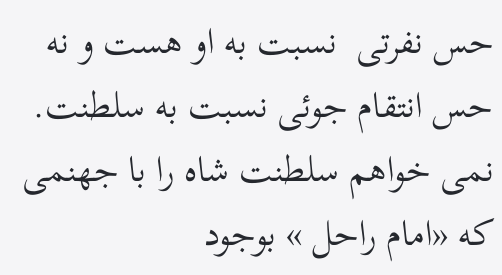حس نفرتی  نسبت به او هست و نه حس انتقام جوئی نسبت به سلطنت. نمی خواهم سلطنت شاه را با جهنمی که «امام راحل » بوجود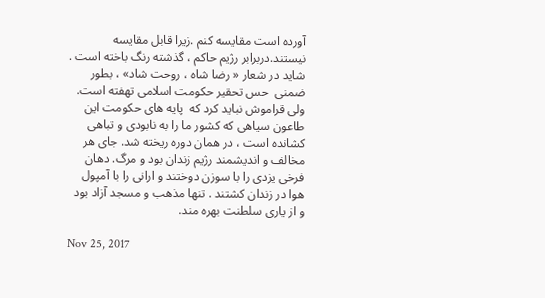آورده است مقایسه کنم .زیرا قابل مقایسه نیستند.دربرابر رژیم حاکم ، گذشته رنگ باخته است . شاید در شعار « رضا شاه ، روحت شاد» ، بطور ضمنی  حس تحقیر حکومت اسلامی تهفته است.   ولی قراموش نباید کرد که  پایه های حکومت این طاعون سیاهی که کشور ما را به نابودی و تباهی کشانده است ، در همان دوره ریخته شد. جای هر مخالف و اندیشمند رژيم زندان بود و مرگ. دهان فرخی یزدی را با سوزن دوختند و ارانی را با آمپول هوا در زندان کشتند . تنها مذهب و مسجد آزاد بود و از یاری سلطنت بهره مند.

Nov 25, 2017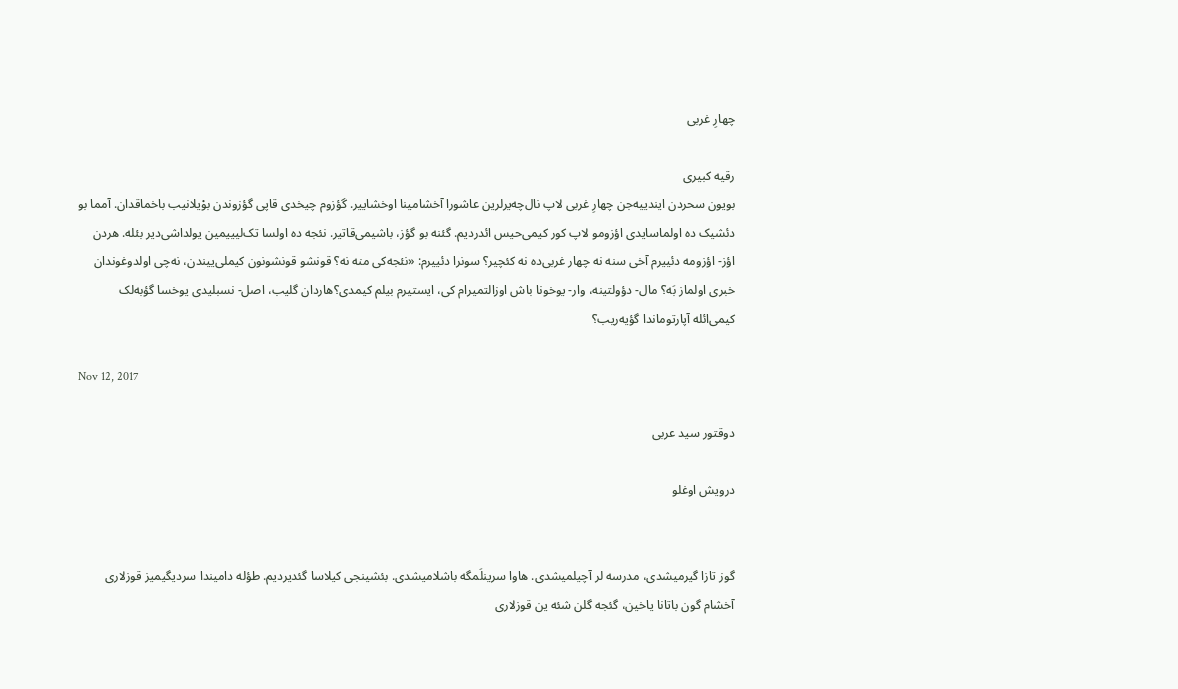چهارِ غربی

رقیه کبیری
بویون سحردن ایندییه‌جن چهارِ غربی لاپ‌ نال‌چه‌یرلرین عاشورا آخشامینا اوخشاییر. گؤزوم چیخدی قاپی‌ گؤزوندن بوْیلانیب باخماقدان. آمما بو دئشیک ده اولماسایدی اؤزومو لاپ کور کیمی‌حیس ائدردیم. گئنه بو گؤز، باشیمی‌قاتیر. نئجه ده اولسا تک‌لیییمین یولداشی‌دیر بئله. هردن اؤز- اؤزومه دئییرم آخی سنه نه چهار غربی‌ده نه کئچیر؟ سونرا دئییرم: «نئجه‌کی منه نه؟ قونشو قونشونون کیملی‌ییندن، نه‌چی اولدوغوندان خبری اولماز بَه؟ مال- دؤولتینه، وار- یوخونا باش اوزالتمیرام کی، ایستیرم بیلم کیمدی؟‌هاردان گلیب، اصل- نسبلیدی یوخسا گؤبه‌لک کیمی‌ائله آپارتوماندا گؤیه‌ریب؟

Nov 12, 2017

دوقتور سید عربی

درویش اوغلو


گوز تازا گیرمیشدی، مدرسه لر آچیلمیشدی. هاوا سرینلَمگه باشلامیشدی. بئشینجی کیلاسا گئدیردیم. طؤله دامیندا سردیگیمیز قوزلاری آخشام گون باتانا یاخین، گئجه گلن شئه ین قوزلاری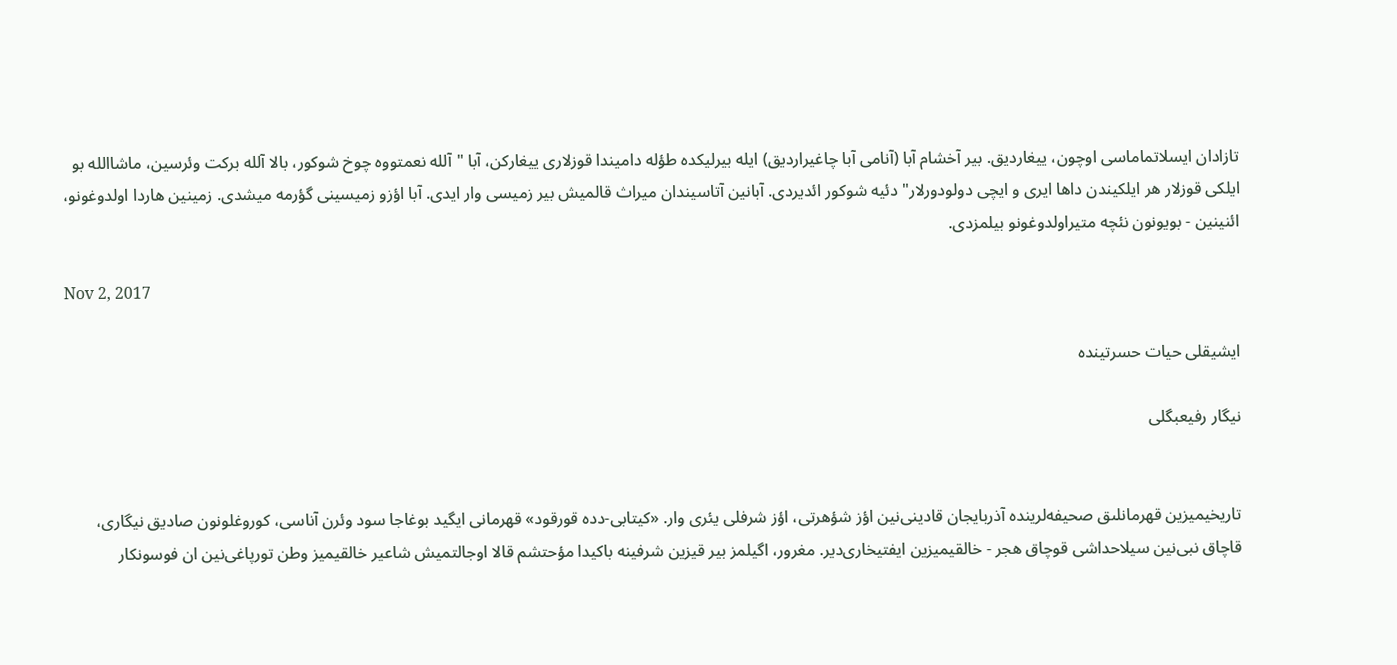تازادان ایسلاتماماسی اوچون، ییغاردیق. بیر آخشام آبا (آنامی آبا چاغیراردیق) ایله بیرلیکده طؤله دامیندا قوزلاری ییغارکن، آبا "آلله نعمتووه چوخ شوکور، بالا آلله برکت وئرسین، ماشاالله بو ایلکی قوزلار هر ایلکیندن داها ایری و ایچی دولودورلار" دئیه شوکور ائدیردی. آبانین آتاسیندان میراث قالمیش بیر زمیسی وار ایدی. آبا اؤزو زمیسینی گؤرمه میشدی. زمینین هاردا اولدوغونو، ائنینین - بویونون نئچه متیراولدوغونو بیلمزدی.

Nov 2, 2017

ایشیقلى حیات حسرتینده

نیگار رفیعبگلی


تاریخیمیزین قهرمانلىق صحیفه‌لرینده آذربایجان قادینی‌نين اؤز شؤهرتی، اؤز شرفلى یئری وار. «کیتابی-دده قورقود» قهرمانی ایگید بوغاجا سود وئرن آناسی، کوروغلونون صاديق نیگاری، قاچاق نبی‌نين سيلاحداشی قوچاق هجر - خالقیمیزین ایفتیخاری‌دیر. مغرور، اگیلمز بیر قیزین شرفینه باکیدا مؤحتشم قالا اوجالتمیش شاعير خالقیمیز وطن تورپاغی‌نين ان فوسونکار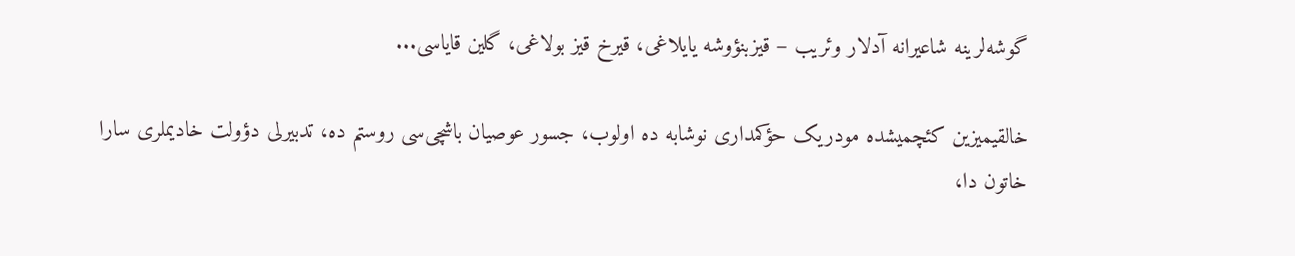گوشه‌لرینه شاعيرانه آدلار وئریب – قیزبنؤوشه یایلاغی، قیرخ‌ قیز بولاغی، گلین قایاسی...

خالقیمیزین کئچمیشده مودریک حؤکمداری نوشابه ده اولوب، جسور عوصيان باشچی‌سی روستم ده، تدبیرلی دؤولت خادیملری سارا خاتون دا،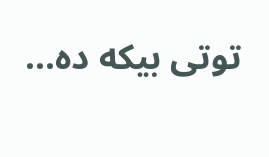توتی بیکه ده...